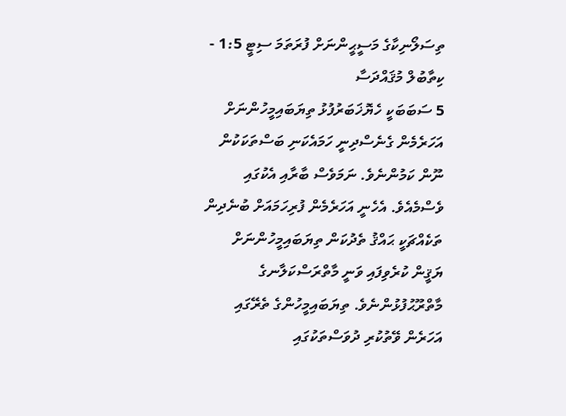ތިސަލޯނިކާގެ މަސީޙީންނަށް ފުރަތަމަ ސިޓީ 1:5 - ކިތާބުލް މުޤައްދަސާ
5 ސަބަބަކީ ހެޔޮޚަބަރުފުޅު ތިޔަބައިމީހުންނަށް އަހަރެމެން ގެނެސްދިނީ ހަމައެކަނި ބަސްތަކަކުން ނޫން ކަމުންނެވެ. ނަމަވެސް ބާރާއި އެކުގައި ވެސްމެއެވެ. އެހެނީ އަހަރެމެން ފުރިހަމައަށް ބުނެދިން ތަކެއްޗަކީ ޙައްޤު ތެދުކަން ތިޔަބައިމީހުންނަށް ޔަޤީން ކުރެވިފައި ވަނީ މާތްރަސްކަލާނގެ މާތްރޫޙުފުޅުންނެވެ. ތިޔަބައިމީހުންގެ ތެރޭގައި އަހަރެން ވޭތުކުރި ދުވަސްތަކުގައި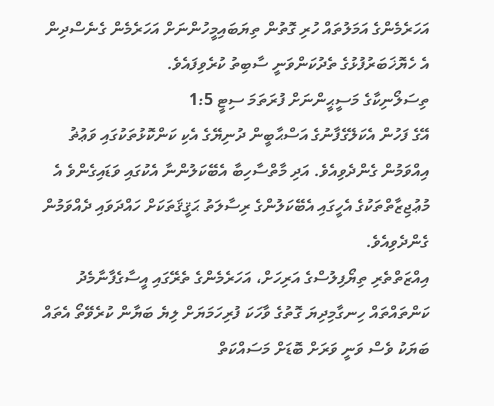އަހަރެމެންގެ އަމަލުތައް ހުރި ގޮތުން ތިޔަބައިމީހުންނަށް އަހަރެމެން ގެނެސްދިން އެ ހެޔޮޚަބަރުފުޅުގެ ތެދުކަންވަނީ ސާބިތު ކުރެވިފައެވެ.
ތިސަލޯނިކާގެ މަސީޙީންނަށް ފުރަތަމަ ސިޓީ 1:5
އޭގެ ފަހުން އެކަލޭގެފާނުގެ އަސްޙާބީން ދުނިޔޭގެ އެކި ކަންކޮޅުތަކުގައި ވަޢުޡު އިއްވަމުން ގެންދެވިއެވެ. އަދި މާތްސާހިބާ އެބޭކަލުންނާ އެކުގައި ވަޑައިގެންވެ އެ މުޢުޖިޒާތްތަކުގެ އެހީގައި އެބޭކަލުންގެ ރިސާލަތު ޙަޤީޤަތަކަށް ހައްދަވައި ދެއްވަމުން ގެންދެވިއެވެ.
އިއްޒަތްތެރި ތިޔޯފިލުސްގެ އަރިހަށް، އަހަރެމެންގެ ތެރޭގައި އީސާގެފާނާމެދު ކަންތައްތައް ހިނގާމިދިޔަ ގޮތުގެ ވާހަކަ ފުރިހަމަޔަށް ލިޔެ ބަޔާން ކުރެވޭތޯ އެތައް ބަޔަކު ވެސް ވަނީ ވަރަށް ބޮޑަށް މަސައްކަތް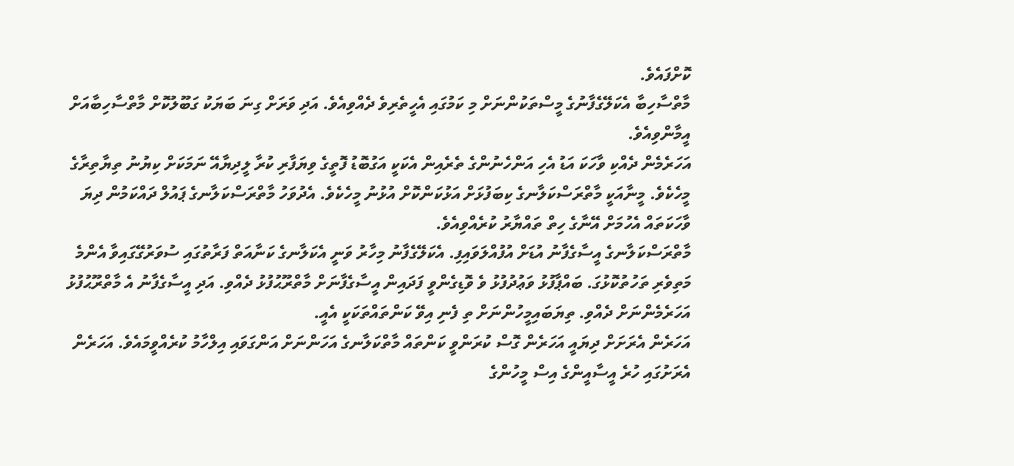ކޮށްފައެވެ.
މާތްސާހިބާ އެކަލޭގެފާނުގެ މީސްތަކުންނަށް މި ކަމުގައި އެހީތެރިވެ ދެއްވިއެވެ. އަދި ވަރަށް ގިނަ ބަޔަކު ގަބޫލުކޮށް މާތްސާހިބާއަށް އީމާންވިއެވެ.
އަހަރެމެން ދެއްކި ވާހަކަ އަޑު އެހި އަންހެނުންގެ ތެރެއިން އެކަކީ އަގުބޮޑު ފޮތީގެ ވިޔަފާރި ކުރާ ލީދިޔާއޭ ނަމަކަށް ކިޔުނު ތިޔާތިރާގެ މީހެކެވެ. މީނާއަކީ މާތްރަސްކަލާނގެ ކިބަފުޅަށް އަޅުކަންކޮށް އުޅުނު މީހެކެވެ. އެދުވަހު މާތްރަސްކަލާނގެ ޕައުލް ދައްކަމުން ދިޔަ ވާހަކަތައް އެހުމަށް އޭނާގެ ހިތް ތައްޔާރު ކުރެއްވިއެވެ.
މާތްރަސްކަލާނގެ އީސާގެފާނު އުޑަށް އުފުއްލަވައިފި. އެކަލޭގެފާނު މިހާރު ވަނީ އެކަލާނގެ ކަނާއަތް ފަރާތުގައި ސުވަރުގޭގައިވާ އެންމެ މަތިވެރި ތަހުތުކޮޅުގަ. ބައްޕާފުޅު ވަޢުދުފުޅު ވެ ވޮޑިގެންވީ ފަދައިން އީސާގެފާނަށް މާތްރޫޙުފުޅު ދެއްވި. އަދި އީސާގެފާނު އެ މާތްރޫޙުފުޅު އަހަރެމެންނަށް ދެއްވި. ތިޔަބައިމީހުންނަށް ތި ފެނި އިވޭ ކަންތައްތަކަކީ އެއީ.
އަހަރެން އެރަށަށް ދިޔައީ އަހަރެން ގޮސް ކުރަންވީ ކަންތައް މާތްކަލާނގެ އަހަންނަށް އަންގަވައި އިލްހާމު ކުރެއްވީމައެވެ. އަހަރެން އެރަށުގައި ހުރެ އީސާއީންގެ އިސް މީހުންގެ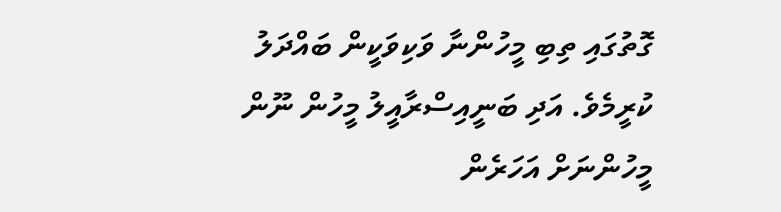ގޮތުގައި ތިބި މީހުންނާ ވަކިވަކީން ބައްދަލު ކުރީމެވެ. އަދި ބަނީއިސްރާއީލު މީހުން ނޫން މީހުންނަށް އަހަރެން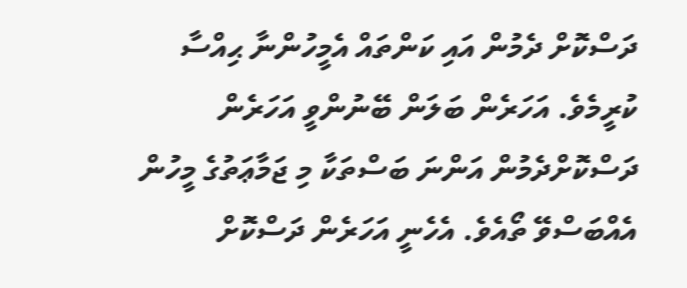ދަސްކޮށް ދެމުން އައި ކަންތައް އެމީހުންނާ ޙިއްސާ ކުރީމެވެ. އަހަރެން ބަލަން ބޭނުންވީ އަހަރެން ދަސްކޮށްދެމުން އަންނަ ބަސްތަކާ މި ޖަމާޢަތުގެ މީހުން އެއްބަސްވޭ ތޯއެވެ. އެހެނީ އަހަރެން ދަސްކޮށް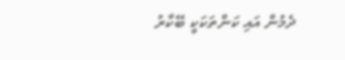ދެމުން އައި ކަންތަކަކީ ބޭކާރު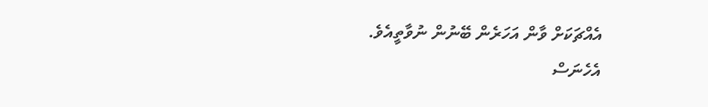އެއްޗަކަށް ވާން އަހަރެން ބޭނުން ނުވާތީއެވެ.
އެހެނަސް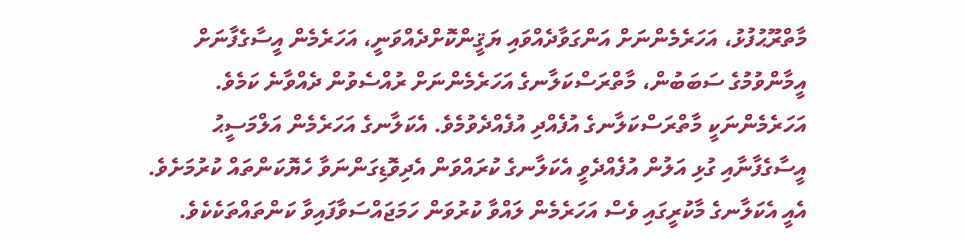މާތްރޫޙުފުޅު، އަހަރެމެންނަށް އަންގަވާދެއްވައި ޔަޤީންކޮށްދެއްވަނީ، އަހަރެމެން އީސާގެފާނަށް އީމާންވުމުގެ ސަބަބުން، މާތްރަސްކަލާނގެ އަހަރެމެންނަށް ރުއްސެވުން ދެއްވާނެ ކަމެވެ.
އަހަރެމެންނަކީ މާތްރަސްކަލާނގެ އުފެއްދި އުފެއްދެވުމެވެ. އެކަލާނގެ އަހަރެމެން އަލްމަސީޙު އީސާގެފާނާއި ގުޅި އަލުން އުފެއްދެވީ އެކަލާނގެ ކުރައްވަން އެދިވޮޑިގަންނަވާ ހެޔޮކަންތައް ކުރުމަށެވެ. އެއީ އެކަލާނގެ މާކުރީގައި ވެސް އަހަރެމެން ލައްވާ ކުރުވަން ހަމަޖައްސަވާފައިވާ ކަންތައްތަކެކެވެ.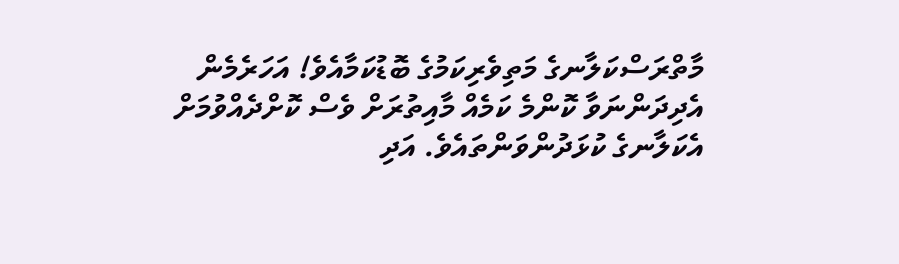މާތްރަސްކަލާނގެ މަތިވެރިކަމުގެ ބޮޑުކަމާއެވެ! އަހަރެމެން އެދިދަންނަވާ ކޮންމެ ކަމެއް މާއިތުރަށް ވެސް ކޮށްދެއްވުމަށް އެކަލާނގެ ކުޅަދުންވަންތައެވެ. އަދި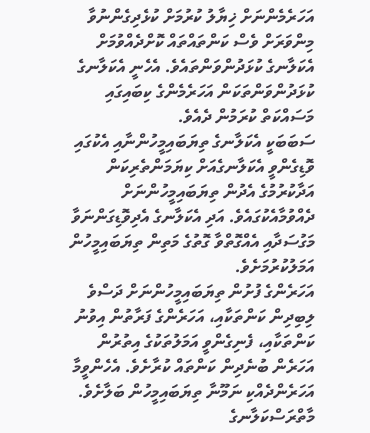އަހަރެމެންނަށް ޚިޔާލު ކުރުމަށް ކުޅެދިގެންނުވާ މިންވަރަށް ވެސް ކަންތައްތައް ކޮށްދެއްވުމަށް އެކަލާނގެ ކުޅަދުންވަންތައެވެ. އެހެނީ އެކަލާނގެ ކުޅަދުންވަންތަކަން އަހަރެމެންގެ ކިބައިގައި މަސައްކަތް ކުރަމުން ދެއެވެ.
ސަބަބަކީ އެކަލާނގެ ތިޔަބައިމީހުންނާއި އެކުގައި ވޮޑިގެންވީ އެކަލާނގެއަށް ކިޔަމަންތެރިކަން އަދާކުރުމުގެ އެދުން ތިޔަބައިމީހުންނަށް ދެއްވުމާއެކުގައެވެ. އަދި އެކަލާނގެ އެދިވޮޑިގަންނަވާ މަގުސަދާއި އެއްގޮތްވާ ގޮތުގެ މަތިން ތިޔަބައިމީހުން އަމަލުކުރުމަށެވެ.
އަހަރެންގެ ފުށުން ތިޔަބައިމީހުންނަށް ދަސްވެ ލިބިދިން ކަންތަކާއި، އަހަރެންގެ ފަރާތުން އިވުނު ކަންތަކާއި، ފެނިގެންވީ އަމަލުތަކުގެ އިތުރުން އަހަރެން ބުނެދިން ކަންތައް ކުރާށެވެ. އެހެންވީމާ އަހަރެންދެއްކި ނަމޫނާ ތިޔަބައިމީހުން ބަލާށެވެ. މާތްރަސްކަލާނގެ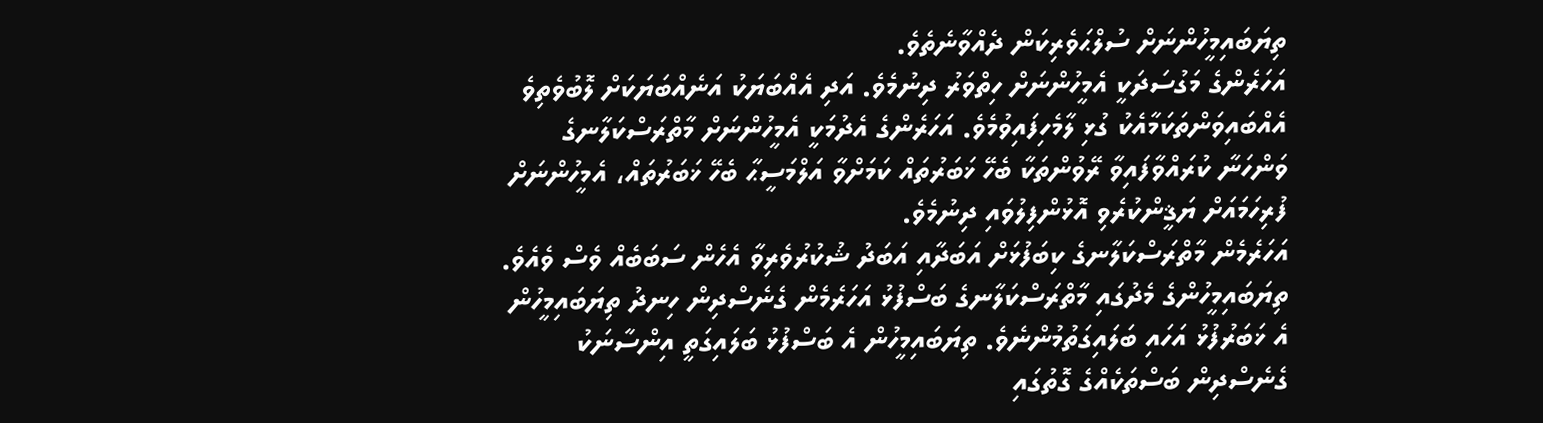ތިޔަބައިމީހުންނަށް ސުލްޙަވެރިކަން ދެއްވާނެތެވެ.
އަހަރެންގެ މަގުސަދަކީ އެމީހުންނަށް ހިތްވަރު ދިނުމެވެ. އަދި އެއްބަޔަކު އަނެއްބަޔަކަށް ލޮބުވެތިވެ އެއްބައިވަންތަކަމާއެކު ގުޅި ލާމެހިފައިވުމެވެ. އަހަރެންގެ އެދުމަކީ އެމީހުންނަށް މާތްރަސްކަލާނގެ ވަންހަނާ ކުރައްވާފައިވާ ރޭވުންތަކާ ބެހޭ ޚަބަރުތައް ކަމަށްވާ އަލްމަސީޙާ ބެހޭ ޚަބަރުތައް، އެމީހުންނަށް ފުރިހަމައަށް ޔަޤީންކުރެވި އޮޅުންފިލުވައި ދިނުމެވެ.
އަހަރެމެން މާތްރަސްކަލާނގެ ކިބަފުޅަށް އަބަދާއި އަބަދު ޝުކުރުވެރިވާ އެހެން ސަބަބެއް ވެސް ވެއެވެ. ތިޔަބައިމީހުންގެ މެދުގައި މާތްރަސްކަލާނގެ ބަސްފުޅު އަހަރެމެން ގެނެސްދިން ހިނދު ތިޔަބައިމީހުން އެ ޚަބަރުފުޅު އަހައި ބަލައިގަތުމުންނެވެ. ތިޔަބައިމީހުން އެ ބަސްފުޅު ބަލައިގަތީ އިންސާނަކު ގެނެސްދިން ބަސްތަކެއްގެ ގޮތުގައި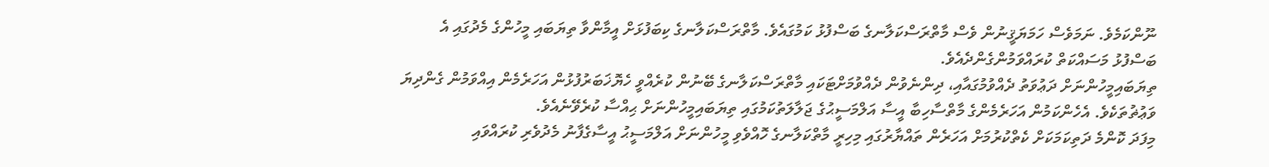ނޫންކަމެވެ. ނަމަވެސް ހަމަޔަޤީނުން ވެސް މާތްރަސްކަލާނގެ ބަސްފުޅު ކަމުގައެވެ. މާތްރަސްކަލާނގެ ކިބަފުޅަށް އީމާންވާ ތިޔަބައި މީހުންގެ މެދުގައި އެ ބަސްފުޅު މަސައްކަތް ކުރައްވަމުންގެންދެއެވެ.
ތިޔަބައިމީހުންނަށް ދަޢުވަތު ދެއްވުމުގައާއި، ދިންނެވުން ދެއްވުމަށްޓަކައި މާތްރަސްކަލާނގެ ބޭނުން ކުރެއްވީ ހެޔޮޚަބަރުފުޅުން އަހަރެމެން އިއްވަމުން ގެންދިޔަ ވަޢުޡުތަކެވެ. އެހެންކަމުން އަހަރެމެންގެ މާތްސާހިބާ އީސާ އަލްމަސީޙުގެ ޖަލާލަތުކަމުގައި ތިޔަބައިމީހުންނަށް ޙިއްސާ ކުރެވޭނެއެވެ.
މިފަދަ ކޮންމެ ދަތިކަމަކަށް ކެތްކުރުމަށް އަހަރެން ތައްޔާރުގައި މިހިރީ މާތްކަލާނގެ ހޮއްވެވި މީހުންނަށް އަލްމަސީޙު އީސާގެފާނު މެދުވެރި ކުރައްވައި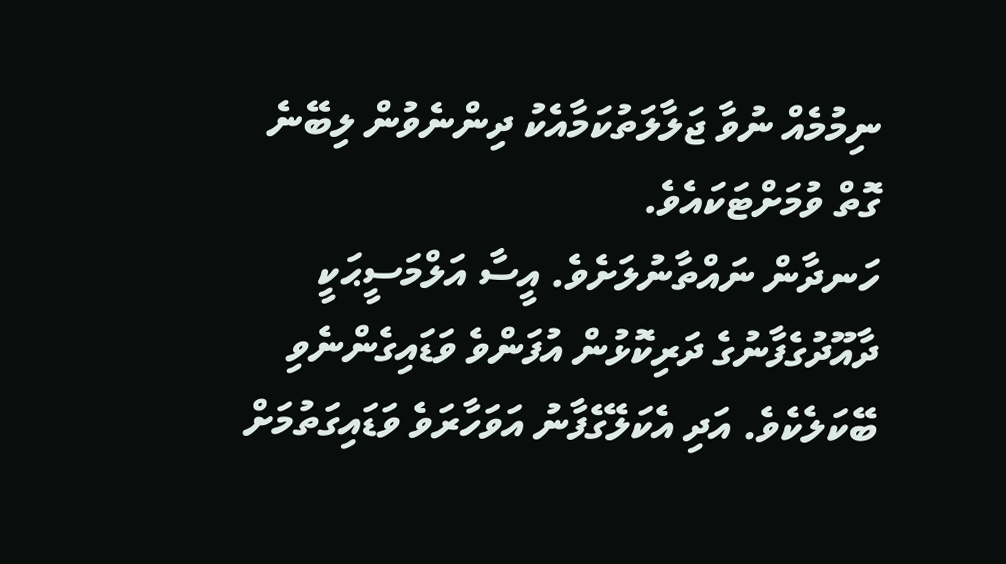ނިމުމެއް ނުވާ ޖަލާލަތުކަމާއެކު ދިންނެވުން ލިބޭނެ ގޮތް ވުމަށްޓަކައެވެ.
ހަނދާން ނައްތާނުލަށެވެ. އީސާ އަލްމަސީޙަކީ ދާއޫދުގެފާނުގެ ދަރިކޮޅުން އުފަންވެ ވަޑައިގެންނެވި ބޭކަލެކެވެ. އަދި އެކަލޭގެފާނު އަވަހާރަވެ ވަޑައިގަތުމަށް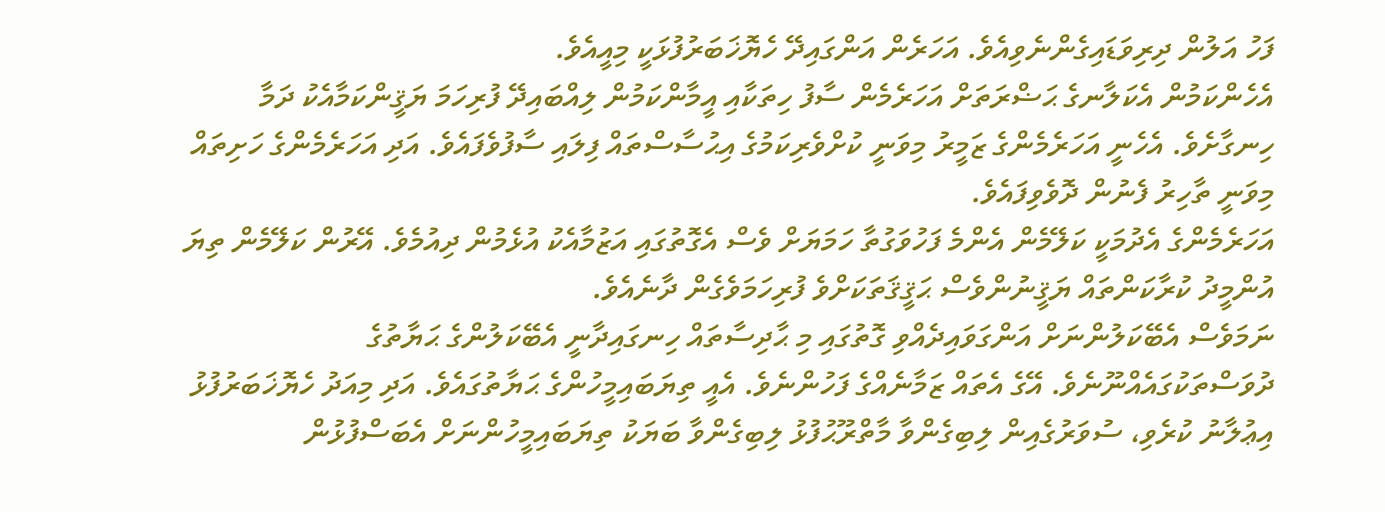ފަހު އަލުން ދިރިވަޑައިގެންނެވިއެވެ. އަހަރެން އަންގައިދޭ ހެޔޮޚަބަރުފުޅަކީ މިއީއެވެ.
އެހެންކަމުން އެކަލާނގެ ޙަޟްރަތަށް އަހަރެމެން ސާފު ހިތަކާއި އީމާންކަމުން ލިއްބައިދޭ ފުރިހަމަ ޔަޤީންކަމާއެކު ދަމާ ހިނގާށެވެ. އެހެނީ އަހަރެމެންގެ ޒަމީރު މިވަނީ ކުށްވެރިކަމުގެ އިޙުސާސްތައް ފިލައި ސާފުވެފައެވެ. އަދި އަހަރެމެންގެ ހަށިތައް މިވަނީ ތާހިރު ފެނުން ދޮވެވިފައެވެ.
އަހަރެމެންގެ އެދުމަކީ ކަލޭމެން އެންމެ ފަހުވަގުތާ ހަމަޔަށް ވެސް އެގޮތުގައި އަޒުމާއެކު އުޅެމުން ދިއުމެވެ. އޭރުން ކަލޭމެން ތިޔަ އުންމީދު ކުރާކަންތައް ޔަޤީނުންވެސް ޙަޤީޤަތަކަށްވެ ފުރިހަމަވެގެން ދާނެއެވެ.
ނަމަވެސް އެބޭކަލުންނަށް އަންގަވައިދެއްވި ގޮތުގައި މި ޙާދިސާތައް ހިނގައިދާނީ އެބޭކަލުންގެ ޙަޔާތުގެ ދުވަސްތަކުގައެއްނޫނެވެ. އޭގެ އެތައް ޒަމާނެއްގެ ފަހުންނެވެ. އެއީ ތިޔަބައިމީހުންގެ ޙަޔާތުގައެވެ. އަދި މިއަދު ހެޔޮޚަބަރުފުޅު އިޢުލާނު ކުރެވި، ސުވަރުގެއިން ލިބިގެންވާ މާތްރޫޙުފުޅު ލިބިގެންވާ ބަޔަކު ތިޔަބައިމީހުންނަށް އެބަސްފުޅުން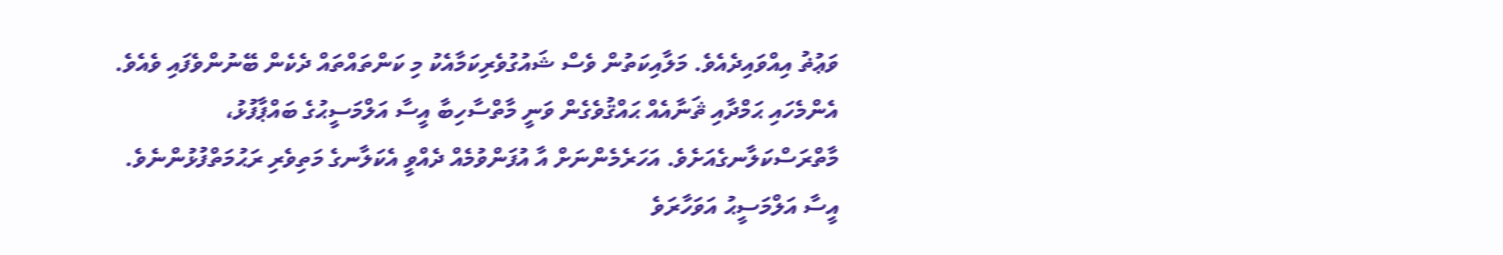ވަޢުޡު އިއްވައިދެއެވެ. މަލާއިކަތުން ވެސް ޝައުގުވެރިކަމާއެކު މި ކަންތައްތައް ދެކެން ބޭނުންވެފައި ވެއެވެ.
އެންމެހައި ޙަމްދާއި ޘަނާއެއް ޙައްޤުވެގެން ވަނީ މާތްސާހިބާ އީސާ އަލްމަސީޙުގެ ބައްޕާފުޅު، މާތްރަސްކަލާނގެއަށެވެ. އަހަރެމެންނަށް އާ އުފަންވުމެއް ދެއްވީ އެކަލާނގެ މަތިވެރި ރަޙުމަތްފުޅުންނެވެ. އީސާ އަލްމަސީޙު އަވަހާރަވެ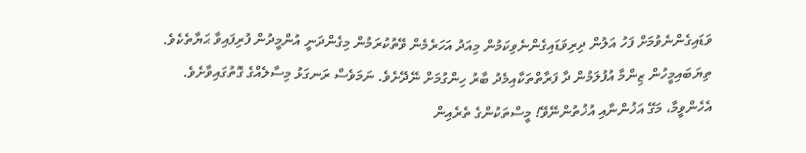ވަޑައިގެންނެވުމަށް ފަހު އަލުން ދިރިވަޑައިގެންނެވިކަމުން މިއަދު އަހަރެމެން ވޭތުކުރަމުން މިގެންދަނީ އުންމީދުން ފުރިފައިވާ ޙަޔާތެކެވެ.
ތިޔަބައިމީހުން ޒިންމާ އުފުލަމުން ދާ ފަރާތްތަކާއިމެދު ބާރު ހިންގުމަށް ނޭދޭށެވެ. ނަމަވެސް ރަނގަޅު މިސާލެއްގެ ގޮތުގައިވާށެވެ.
އެހެންވީމާ، މަގޭ އަޚުންނާއި އުޚުތުންނޭވޭ! މީސްތަކުންގެ ތެރެއިން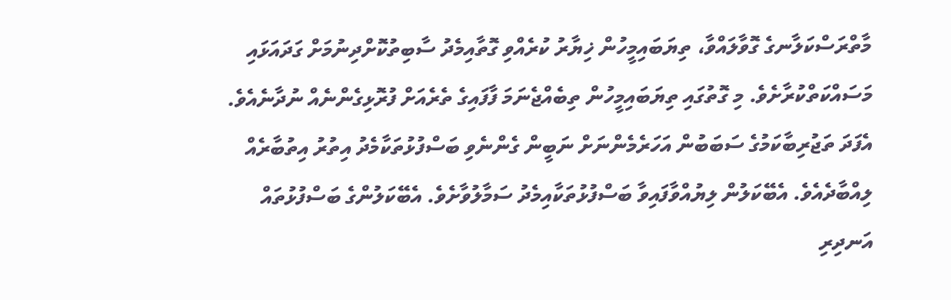މާތްރަސްކަލާނގެ ގޮވާލައްވާ، ތިޔަބައިމީހުން ޚިޔާރު ކުރެއްވި ގޮތާއިމެދު ސާބިތުކޮށްދިނުމަށް ގަދައަޅައި މަސައްކަތްކުރާށެވެ. މި ގޮތުގައި ތިޔަބައިމީހުން ތިބެއްޖެނަމަ ފާފައިގެ ތެރެއަށް ފުރޮޅިގެންނެއް ނުދާނެއެވެ.
އެފަދަ ތަޖުރިބާކަމުގެ ސަބަބުން އަހަރެމެންނަށް ނަބީން ގެންނެވި ބަސްފުޅުތަކާމެދު އިތުރު އިތުބާރެއް ލިއްބާދެއެވެ. އެބޭކަލުން ލިޔުއްވާފައިވާ ބަސްފުޅުތަކާއިމެދު ސަމާލުވާށެވެ. އެބޭކަލުންގެ ބަސްފުޅުތައް އަނދިރި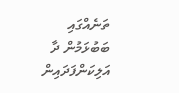ތަނެއްގައި ބަބުޅަމުން ދާ އަލިކަންފަދައިން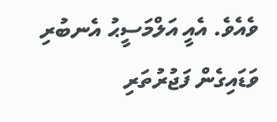ވެއެވެ. އެއީ އަލްމަސީޙު އެނބުރި ވަޑައިގެން ފަޖުރުތަރި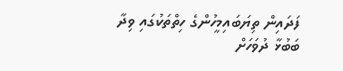ފަދައިން ތިޔަބައިމީހުންގެ ހިތްތަކުގައި ވިދާ ބަބުޅާ ދުވަހަށް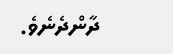ދާންދެނެވެ.